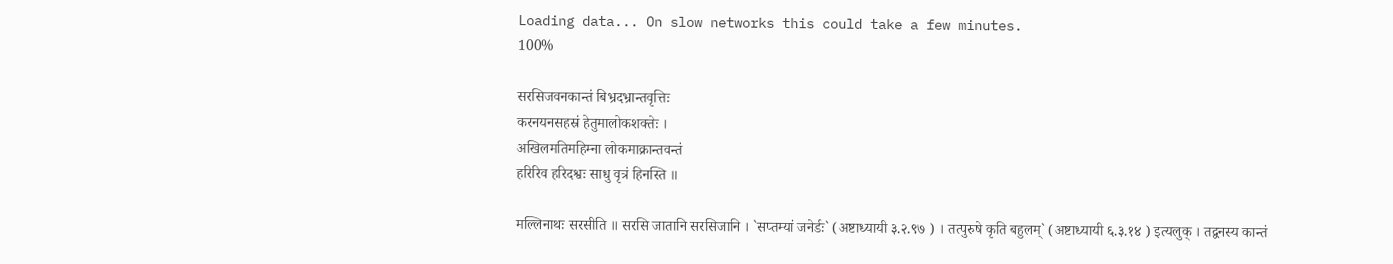Loading data... On slow networks this could take a few minutes.
100%

सरसिजवनकान्तं बिभ्रदभ्रान्तवृत्तिः
करनयनसहस्रं हेतुमालोकशक्तेः ।
अखिलमतिमहिम्ना लोकमाक्रान्तवन्तं
हरिरिव हरिदश्वः साधु वृत्रं हिनस्ति ॥

मल्लिनाथः सरसीति ॥ सरसि जातानि सरसिजानि । `सप्तम्यां जनेर्डः` (अष्टाध्यायी ३.२.९७ ) । तत्पुरुषे कृति बहुलम्` (अष्टाध्यायी ६.३.१४ ) इत्यलुक् । तद्वनस्य कान्तं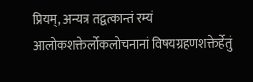प्रियम्, अन्यत्र तद्वत्कान्तं रम्यं आलोकशक्तेर्लोकलोचनानां विषयग्रहणशक्तेर्हेतुं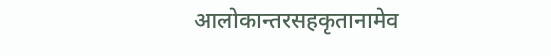आलोकान्तरसहकृतानामेव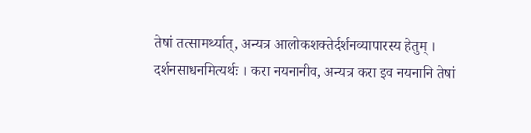तेषां तत्सामर्थ्यात्, अन्यत्र आलोकशक्तेर्दर्शनव्यापारस्य हेतुम् । दर्शनसाधनमित्यर्थः । करा नयनानीव, अन्यत्र करा इव नयनानि तेषां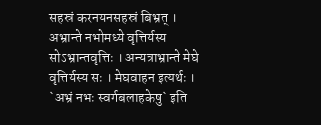सहस्रं करनयनसहस्रं बिभ्रत् । अभ्रान्ते नभोमध्ये वृत्तिर्यस्य सोऽभ्रान्तवृत्तिः । अन्यत्राभ्रान्ते मेघे वृत्तिर्यस्य सः । मेघवाहन इत्यर्थः । `अभ्रं नभः स्वर्गबलाहकेषु` इति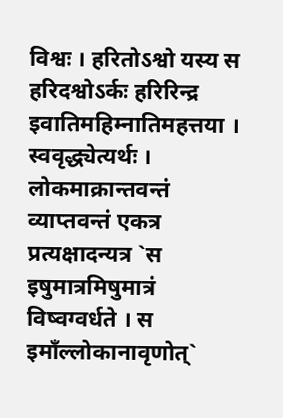विश्वः । हरितोऽश्वो यस्य स हरिदश्वोऽर्कः हरिरिन्द्र इवातिमहिम्नातिमहत्तया । स्ववृद्ध्येत्यर्थः । लोकमाक्रान्तवन्तं व्याप्तवन्तं एकत्र प्रत्यक्षादन्यत्र `स इषुमात्रमिषुमात्रं विष्वग्वर्धते । स इमाँल्लोकानावृणोत्`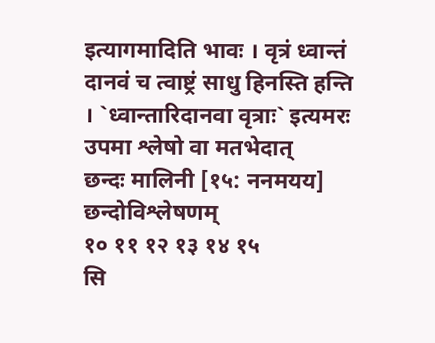इत्यागमादिति भावः । वृत्रं ध्वान्तं दानवं च त्वाष्ट्रं साधु हिनस्ति हन्ति । `ध्वान्तारिदानवा वृत्राः` इत्यमरः उपमा श्लेषो वा मतभेदात्
छन्दः मालिनी [१५: ननमयय]
छन्दोविश्लेषणम्
१० ११ १२ १३ १४ १५
सि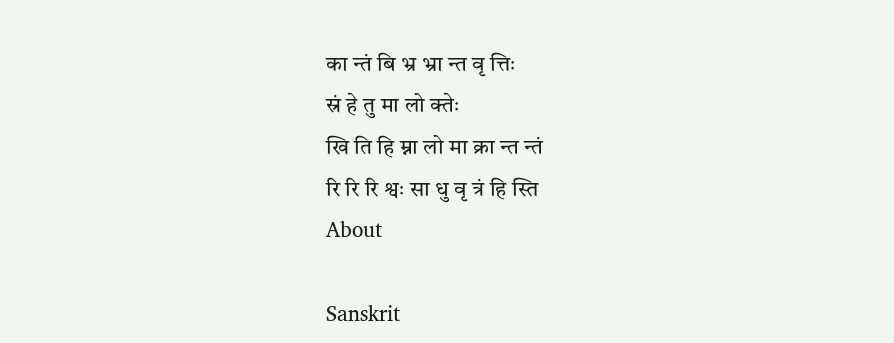का न्तं बि भ्र भ्रा न्त वृ त्तिः
स्रं हे तु मा लो क्तेः
खि ति हि म्ना लो मा क्रा न्त न्तं
रि रि रि श्वः सा धु वृ त्रं हि स्ति
About

Sanskrit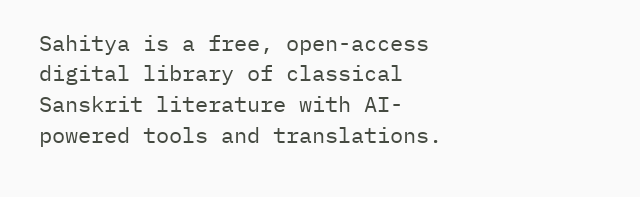Sahitya is a free, open-access digital library of classical Sanskrit literature with AI-powered tools and translations.